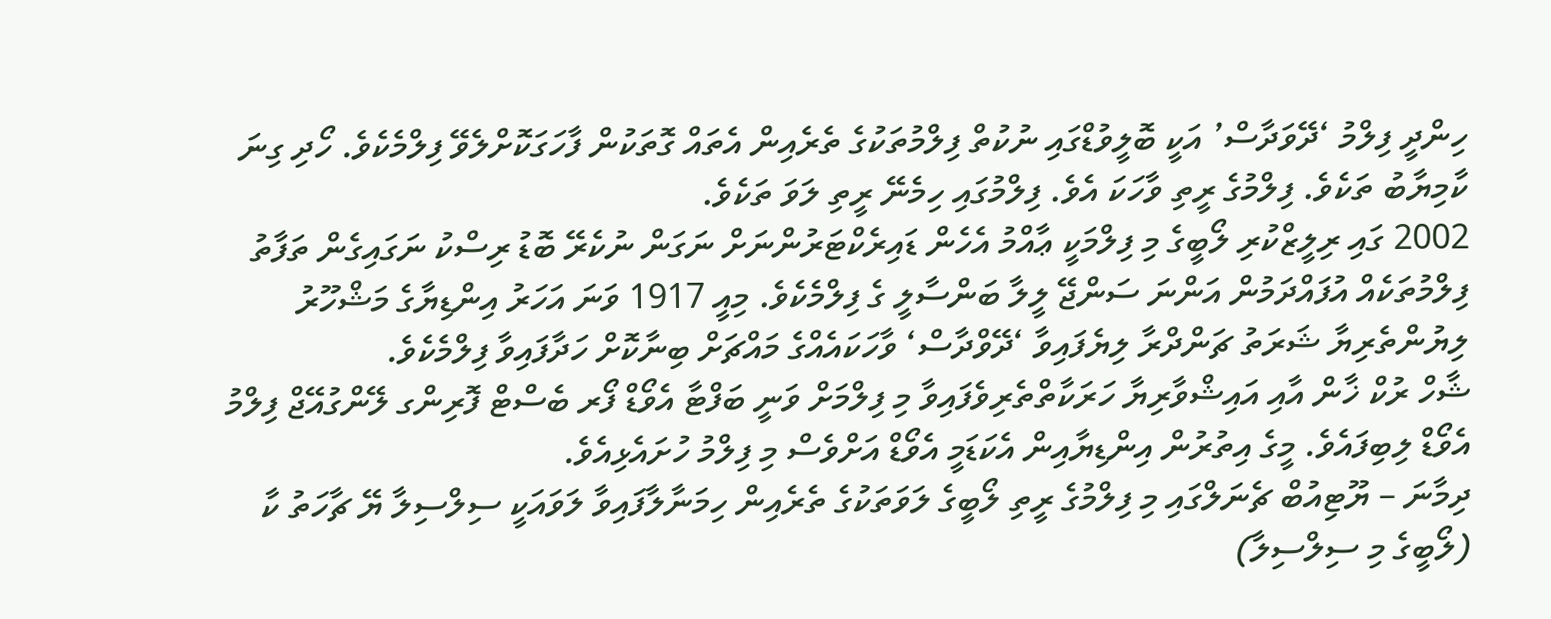ހިންދީ ފިލްމު ‘ދޭވަދާސް’ އަކީ ބޮލީވުޑްގައި ނުކުތް ފިލްމުތަކުގެ ތެރެއިން އެތައް ގޮތަކުން ފާހަގަކޮށްލެވޭ ފިލްމެކެވެ. ހޯދި ގިނަ ކާމިޔާބު ތަކެވެ. ފިލްމުގެ ރީތި ވާހަކަ އެވެ. ފިލްމުގައި ހިމެނޭ ރީތި ލަވަ ތަކެވެ.
2002 ގައި ރިލީޒްކުރި ލޯބީގެ މި ފިލްމަކީ ޢާއްމު އެހެން ޑައިރެކްޓަރުންނަށް ނަގަން ނުކެރޭ ބޮޑު ރިސްކު ނަގައިގެން ތަފާތު ފިލްމުތަކެއް އުފައްދަމުން އަންނަ ސަންޖޭ ލީލާ ބަންސާލީ ގެ ފިލްމެކެވެ. މިއީ 1917 ވަނަ އަހަރު އިންޑިޔާގެ މަޝްހޫރު ލިޔުންތެރިޔާ ޝަރަތު ޗަންދްރާ ލިޔެފައިވާ ‘ދޭވްދާސް‘ ވާހަކައެއްގެ މައްޗަށް ބިނާކޮށް ހަދާފައިވާ ފިލްމެކެވެ.
ޝާހް ރުކް ޚާން އާއި އައިޝްވާރިޔާ ހަރަކާތްތެރިވެފައިވާ މި ފިލްމަށް ވަނީ ބަފްޓާ އެވޯޑް ފޯރ ބެސްޓް ފޮރިންގ ލޭންގުއޭޖް ފިލްމު އެވޯޑް ލިބިފައެވެ. މީގެ އިތުރުން އިންޑިޔާއިން އެކަޑަމީ އެވޯޑް އަށްވެސް މި ފިލްމު ހުށައެޅިއެވެ.
ދިމާނަ – ޔޫޓިއުބް ޗެނަލްގައި މި ފިލްމުގެ ރީތި ލޯބީގެ ލަވަތަކުގެ ތެރެއިން ހިމަނާލާފައިވާ ލަވައަކީ ސިލްސިލާ ޔޭ ޗާހަތު ކާ (ލޯބީގެ މި ސިލްސިލާ)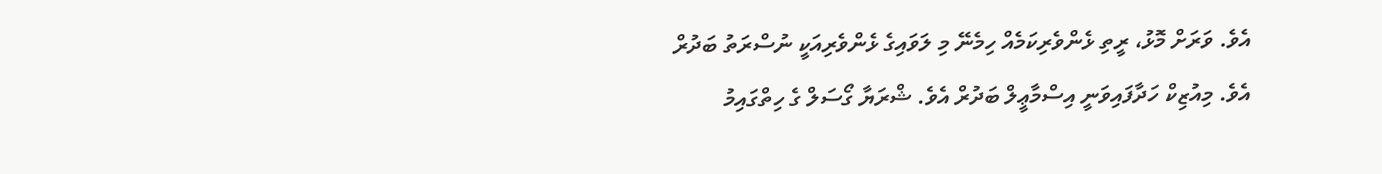އެވެ. ވަރަށް މޮޅު، ރީތި ޅެންވެރިކަމެއް ހިމެނޭ މި ލަވައިގެ ޅެންވެރިއަކީ ނުސްރަތު ބަދުރް އެވެ. މިއުޒިކް ހަދާފައިވަނީ އިސްމާޢީލް ބަދުރް އެވެ. ޝްރަޔާ ގޯސަލް ގެ ހިތްގައިމު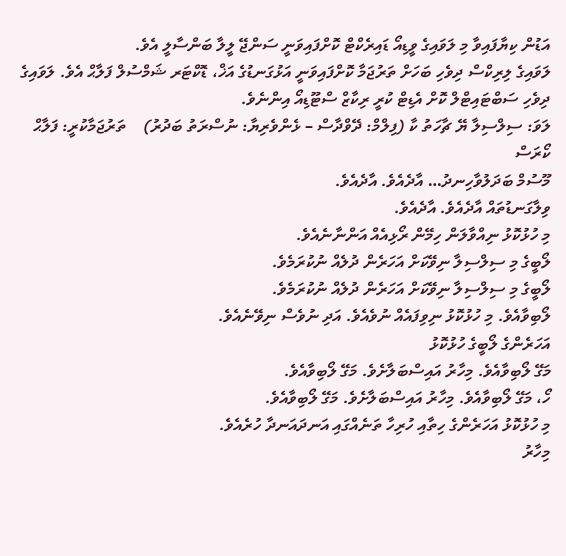އަޑުން ކިޔާފައިވާ މި ލަވައިގެ ވީޑިއޯ ޑައިރެކްޓް ކޮށްފައިވަނީ ސަންޖޭ ލީލާ ބަންސާލީ އެވެ.
ލަވައިގެ ލިރިކްސް ދިވެހި ބަހަށް ތަރުޖަމާ ކޮށްފައިވަނީ އަޅުގަނޑުގެ އަޚް، ޑޮކްޓަރ ޝަމްސުލް ފަލާޙް އެވެ. ލަވައިގެ ދިވެހި ސަބްޓައިޓްލް ކޮށް އެޑިޓް ކުރީ ރިކާޒް ސްޓޫޑިއޯ އިންނެވެ.
ލަވަ: ސިލްސިލާ ޔޭ ޗާހަތު ކާ (ފިލްމް: ދޭވްދާސް – ޅެންވެރިޔާ: ނުސްރަތު ބަދުރު)    ތަރުޖަމާކުރީ: ފަލާޙް
ކޯރަސް
މޫސުމް ބަދަލުވާހިނދު… އާދެއެވެ. އާދެއެވެ.
ވިލާގަނޑުތައް އާދެއެވެ. އާދެއެވެ.
މި ހުޅުކޮޅު ނިއްވާލަން ހިމޭން ރޯޅިއެއް އަންނާނެއެވެ.
ލޯބީގެ މި ސިލްސިލާ ނިވޭކަށް އަހަރެން ދުލެއް ނުކުރަމެވެ.
ލޯބީގެ މި ސިލްސިލާ ނިވޭކަށް އަހަރެން ދުލެއް ނުކުރަމެވެ.
ލޯބިވާއެވެ. މި ހުޅުކޮޅު ނިވިފައެއް ނުވެއެވެ. އަދި ނުވެސް ނިވޭނެއެވެ.
އަހަރެންގެ ލޯބީގެ ހުޅުކޮޅު
މަގޭ ލޯބިވާއެވެ. މިހާރު އައިސްބަލާށެވެ. މަގޭ ލޯބިވާއެވެ.
ހޯ، މަގޭ ލޯބިވާއެވެ. މިހާރު އައިސްބަލާށެވެ. މަގޭ ލޯބިވާއެވެ.
މި ހުޅުކޮޅު އަހަރެންގެ ހިތާއި ހުރިހާ ތަނެއްގައި އަނދައަނދާ ހުރެއެވެ.
މިހާރު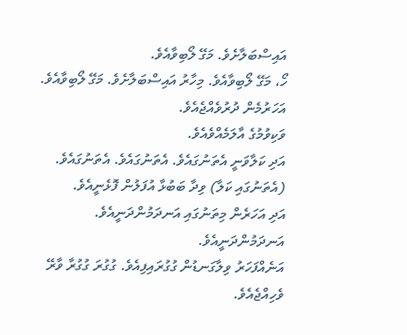އައިސްބަލާށެވެ. މަގޭ ލޯބިވާއެވެ.
ހޯ، މަގޭ ލޯބިވާއެވެ. މިހާރު އައިސްބަލާށެވެ. މަގޭ ލޯބިވާއެވެ.
އަހަރުމެން ދުރުވެއްޖެއެވެ.
ވަކިވުމުގެ އާލަމެއްވެއެވެ.
އަދި ކަލާވަނީ އެތަނުގައެވެ. އެތަނުގައެވެ. އެތަނުގައެވެ.
(އެތަނުގައި ކަލާ) ވިދާ ބަބުޅާ އުފަލުން ފޮޅެނީއެވެ.
އަދި އަހަރެން މިތަނުގައި އަނދަމުންދަނީއެވެ. އަނދަމުންދަނީއެވެ.
އަނެއްފަހަރު ވިލާގަނޑުން ގުގުރައިފިއެވެ. ގުގުރަ ގުގުރާ ވާރޭ ވެހިއްޖެއެވެ.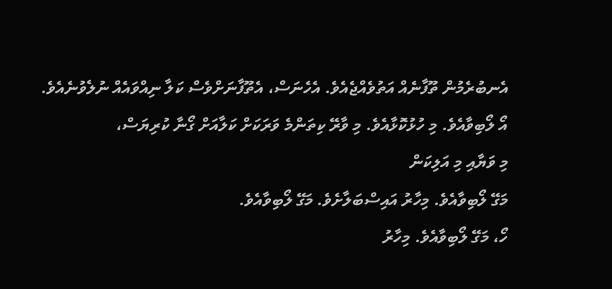އެނބުރެމުން ތޫފާނެއް އަތުވެއްޖެއެވެ. އެހެނަސް، އެތޫފާނަށްވެސް ކަލާ ނިއްވައެއް ނުލެވުނެއެވެ.
އޯ ލޯބިވާއެވެ. މި ހުޅުކޮޅާއެވެ. މި ވާރޭ ކިތަންމެ ވަރަކަށް ކަލާއަށް ގޯނާ ކުރިޔަސް،
މި ވަޔާއި މި އަލިކަން
މަގޭ ލޯބިވާއެވެ. މިހާރު އައިސްބަލާށެވެ. މަގޭ ލޯބިވާއެވެ.
ހޯ، މަގޭ ލޯބިވާއެވެ. މިހާރު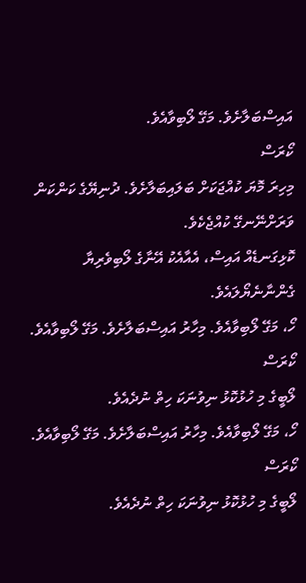އައިސްބަލާށެވެ. މަގޭ ލޯބިވާއެވެ.
ކޯރަސް
މިހިރަ މޮޔަ ކުއްޖަކަށް ބަލައިބަލާށެވެ. ދުނިޔޭގެ ކަންކަން ވަރަށްނޭނގޭ ކުއްޖެކެވެ.
ކޮޅިގަނޑެއް އައިސް، އެއާއެކު އޭނާގެ ލޯބިވެރިޔާ ގެންނާނެޔޯލައެވެ.
ހޯ، މަގޭ ލޯބިވާއެވެ. މިހާރު އައިސްބަލާށެވެ. މަގޭ ލޯބިވާއެވެ.
ކޯރަސް
ލޯބީގެ މި ހުޅުކޮޅު ނިވުނަކަ ހިތް ނުދެއެވެ.
ހޯ، މަގޭ ލޯބިވާއެވެ. މިހާރު އައިސްބަލާށެވެ. މަގޭ ލޯބިވާއެވެ.
ކޯރަސް
ލޯބީގެ މި ހުޅުކޮޅު ނިވުނަކަ ހިތް ނުދެއެވެ.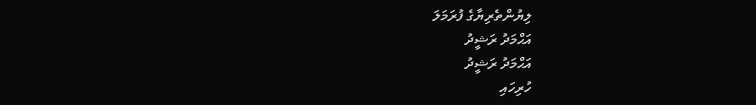ލިޔުންތެރިޔާގެ ފުރަމަލަ
އަޙްމަދު ރަޝީދު
އަޙްމަދު ރަޝީދު
ހުރިހައި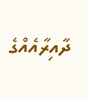ދާއިރާއެއްގެ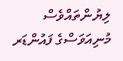ލިޔުންތައްވެސް މުނިއަވަސްގެ ފައުންޑަރ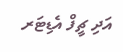އަދި ޗީފް އެޑިޓަރ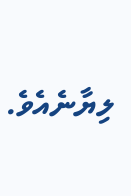ލިޔާނެއެވެ.